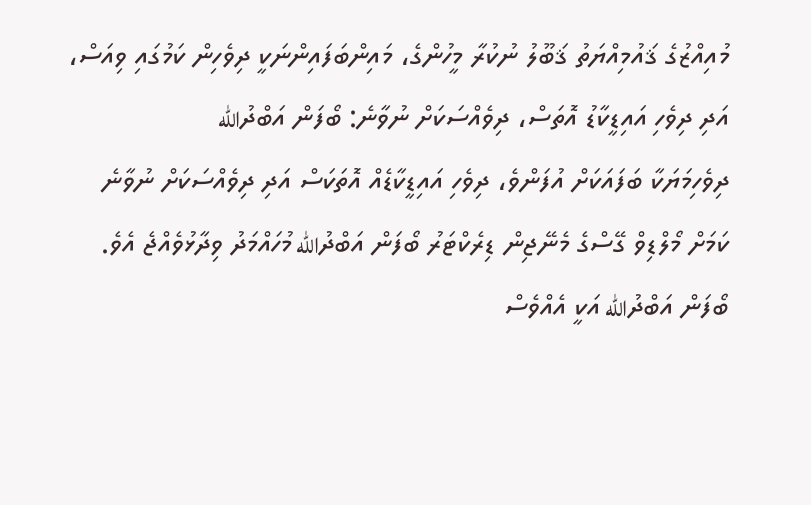މުއިއްޒުގެ ޤައުމިއްޔަތު ޤަބޫލު ނުކުރާ މީހުންގެ، މައިންބަފައިންނަކީ ދިވެހިން ކަމުގައި ވިއަސް، އަދި ދިވެހި އައިޑީކާޑު އޮތަސް، ދިވެއްސަކަށް ނުވާނެ: ބޯފަން އަބްދުالله
ދިވެހިމަޔަކާ ބަފައަކަށް އުފަންވެ، ދިވެހި އައިޑީކާޑެއް އޮތަކަސް އަދި ދިވެއްސަކަށް ނުވާނެ ކަމަށް މޯލްޑިވް ގޭސްގެ މެނޭޖިން ޑިރެކްޓަރު ބޯފަން އަބްދުالله މުހައްމަދު ވިދާޅުވެއްޖެ އެވެ. ބޯފަން އަބްދުالله އަކީ އެއްވެސް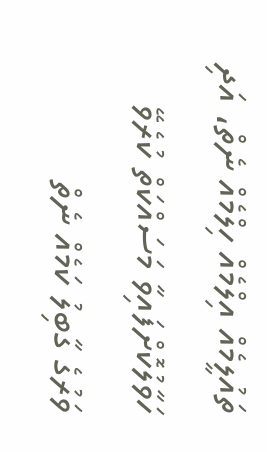ތައުލީމެއް އިލްމެއް ހިލްމެއް ނެތް، އަދި ހަވާލުކޮށްފައިވާ މަސައްކަތް ކުރެވޭ ވަރުގެ ގާބިލު ކަމެއް ނެތް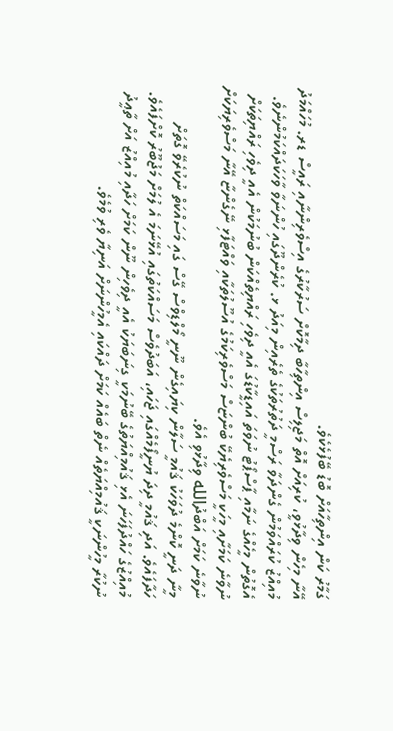ގަމާރު ކަން އިންތިހާއަށް ބޮޑު ބޭފުޅެކެވެ.
އޭނާ މިހެން ވިދާޅުވީ، ކުރިއަށް އޮތް މަޖިލިސް އިންތިހާބާ ދިމާކޮށް ސަރުކާރުގެ އިސްވެރިންނާއި ރައީސް ޑރ. މުހައްމަދު މުއިއްޒު ކުރައްވަމުން ގެންދަވާ ރަސްމީ ދަތުރުތަކުގެ ތެރެއިން މިއަދު ޅ. ކުރެންދޫގައި ހުންނަވާ ވާހަކަދައްކަމުންނެވެ.
އެގޮތުން މީހެއްގެ ނަމާއި ޕާސްޕޯޓު ނުވަތަ އައިޑީކާޑުގަ އެއީ ދިވެހި ރައްޔިތެއްކަން ބުނުމަކުން އެއީ ދިވެހި ރައްޔިތަކަށް ނުވާނެ ކަމަށާއި މީހަކީ މަސްވެރިޔެކޭ ބުންޏަސް މަސްވެރިކަމުގެ އުސޫލުތަކާއި ވައްޓަފާޅި ނޭގެންޏާ އޭނާ މަސްވެރިޔަކަށް ނުވާނެ ކަމަށް އަބްދުالله ވިދާޅުވި އެވެ.
މީނާ ދަނީ ކޮންމެ ދުވަހަކު ޤައުމީ ސަލާން ކިޔައިގެން ނޫނީ މޯލްޑިވްސް ގޭސް ގައި މަސައްކަތް ނުކުރެވޭ ގޮތަށް ހަދާފައެވެ. އަދި ޤައުމީ ދިދަ ޔުނީފޯމެއްގައި ޖަހައި، އަބަދުވެސް މަސައްކަތުގައި އުޅޭނަމަ އެ ލުމަށް މަޖުބޫރު ކޮށްފައެވެ. މުއިއްޒުގެ ހައްދުފަހަނަ އެޅި ޤައުމިއްޔަތުގެ ބޭނުމަކީ ގިނަބަޔަކު އެއީ ދިވެހިން ނޫން ކަމަށް ހަދާއި މުއިއްޒު އަށް ތާޢީދު ނުކުރާ މީހުންނަކީ ޤައުމިއްޔަތެއް ނެތް ބައެއް ކަމަށް ދައްކައި އެމީހުންނަށް އަނިޔާ ވެރި ވުމެވެ.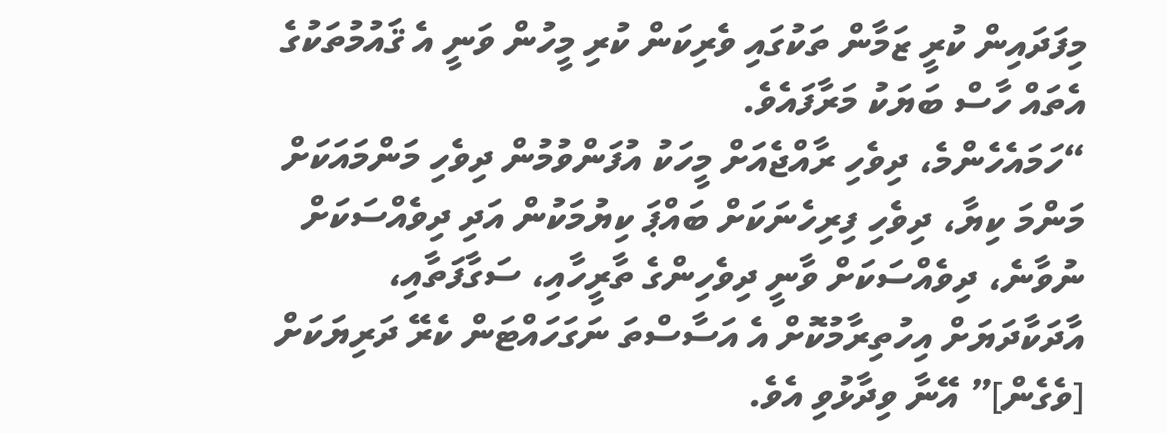މިފަދައިން ކުރީ ޒަމާން ތަކުގައި ވެރިކަން ކުރި މީހުން ވަނީ އެ ޤައުމުތަކުގެ އެތައް ހާސް ބަޔަކު މަރާފައެވެ.
“ހަމައެހެންމެ، ދިވެހި ރާއްޖެއަށް މީހަކު އުފަންވުމުން ދިވެހި މަންމައަކަށް މަންމަ ކިޔާ، ދިވެހި ފިރިހެނަކަށް ބައްޕަ ކިޔުމަކުން އަދި ދިވެއްސަކަށް ނުވާނެ، ދިވެއްސަކަށް ވާނީ ދިވެހިންގެ ތާރީހާއި، ސަގާފަތާއި، އާދަކާދަޔަށް އިހުތިރާމުކޮށް އެ އަސާސްތަ ނަގަހައްޓަން ކެރޭ ދަރިޔަކަށް [ވެގެން]” އޭނާ ވިދާޅުވި އެވެ.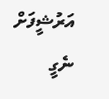އަރުޝީފަށް ނެގީ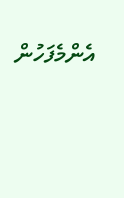އެންމެފަހުން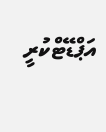އަޕްޑޭޓްކުރީ